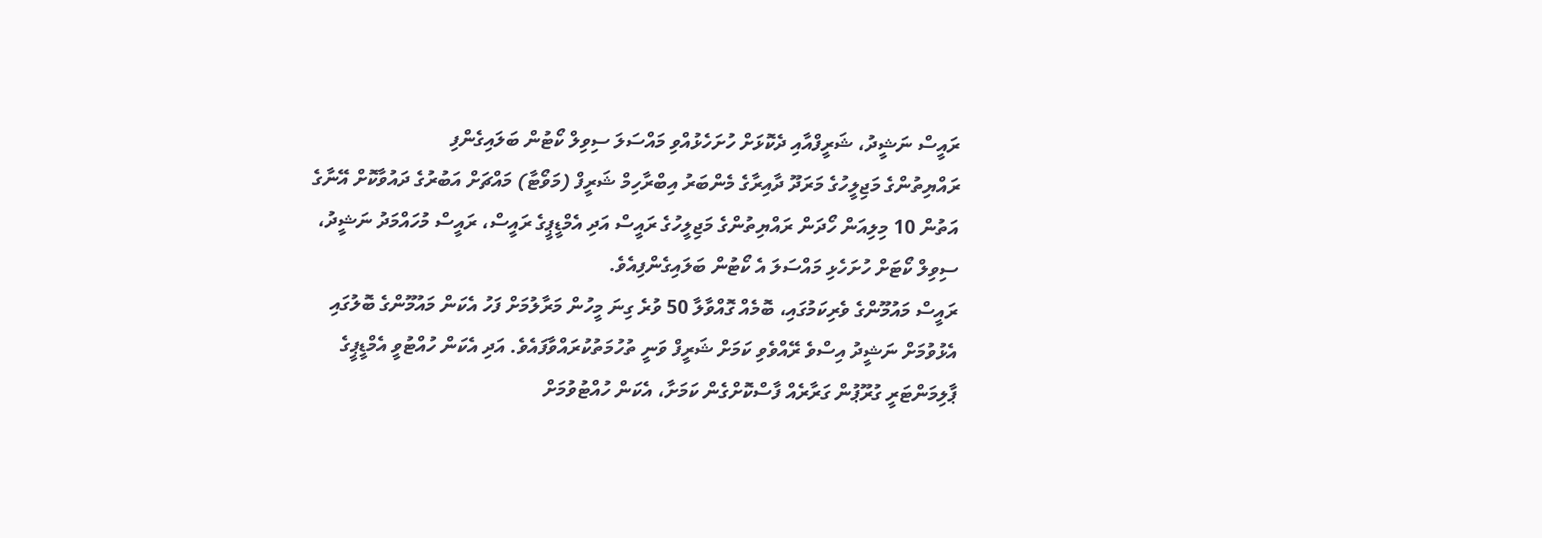ރައީސް ނަޝީދު، ޝަރީފްއާއި ދެކޮޅަށް ހުށަހެޅުއްވި މައްސަލަ ސިވިލް ކޯޓުން ބަލައިގެންފި
ރައްޔިތުންގެ މަޖިލީހުގެ މަރަދޫ ދާއިރާގެ މެންބަރު އިބްރާހިމް ޝަރީފް (މަވޯޓާ) މައްޗަށް އަބުރުގެ ދައުވާކޮށް އޭނާގެ އަތުން 10 މިލިއަން ހޯދަން ރައްޔިތުންގެ މަޖިލީހުގެ ރައީސް އަދި އެމްޑީޕީގެ ރައީސް، ރައީސް މުހައްމަދު ނަޝީދު، ސިވިލް ކޯޓަށް ހުށަހެޅި މައްސަލަ އެ ކޯޓުން ބަލައިގެންފިއެވެ.
ރައީސް މައުމޫންގެ ވެރިކަމުގައި، ބޮމެއް ގޮއްވާލާ 50 ވުރެ ގިނަ މީހުން މަރާލުމަށް ފަހު އެކަން މައުމޫންގެ ބޮލުގައި އެޅުވުމަށް ނަޝީދު އިސްވެ ރޭއްވެވި ކަމަށް ޝަރީފް ވަނީ ތުހުމަތުކުރައްވާފައެވެ. އަދި އެކަން ހުއްޓުވީ އެމްޑީޕީގެ ޕާލިމަންޓަރީ ގުރޫޕުން ގަރާރެއް ފާސްކޮށްގެން ކަމަށާ، އެކަން ހުއްޓުވުމަށް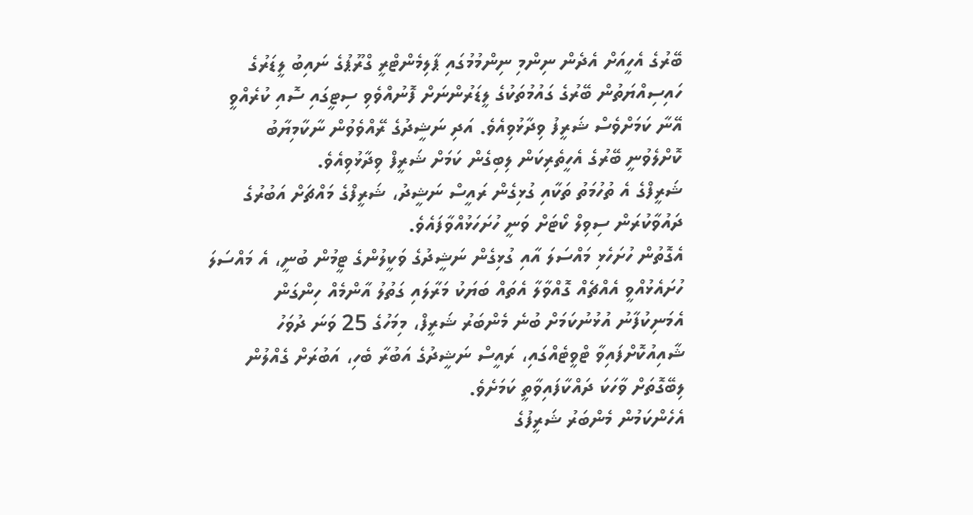ބޭރުގެ އެހީއަށް އެދެން ނިންމި ނިންމުމުގައި ޕާލިމެންޓްރީ ގްރޫޕުގެ ނައިބު ލީޑަރުގެ ހައިސިއްޔަތުން ބޭރުގެ ގައުމުތަކުގެ ލީޑަރުންނަށް ފޮނުއްވެވި ސިޓީގައި ސޮއި ކުރެއްވީ އޭނާ ކަމަށްވެސް ޝަރީފު ވިދާޅުވިއެވެ. އަދި ނަޝީދުގެ ރޭއްވެވުން ނާކާމިޔާބު ކޮށްލެވުނީ ބޭރުގެ އެހީތެރިކަން ލިބިގެން ކަމަށް ޝަރީފް ވިދާޅުވިއެވެ.
ޝަރީފްގެ އެ ތުހުމަތު ތަކާއި ގުޅިގެން ރައީސް ނަޝީދު، ޝަރީފްގެ މައްޗަށް އަބުރުގެ ދައުވާކުރަން ސިވިލް ކޯޓަށް ވަނީ ހުށަހަޅުއްވާފައެވެ.
އެގޮތުން ހުށަހެޅި މައްސަލަ އާއި ގުޅިގެން ނަޝީދުގެ ވަކީލުންގެ ޓީމުން ބުނީ، އެ މައްސަލަ ހުށައެޅުއްވީ އެއްޗެއް ގޮއްވާލާ އެތައް ބަޔަކު މަރާލައި ގަތުލު އާންމެއް ހިންގަން އެމަނިކުފާނު އުޅުނުކަމަށް ބުނެ މެންބަރު ޝަރީފް، މިމަހުގެ 25 ވަނަ ދުވަހު ޝާއިއުކޮށްފައިވާ ޓްވީޓެއްގައި، ރައީސް ނަޝީދުގެ އަބުރާ ބެހި، އަބުރަށް ގެއްލުން ލިބޭގޮތަށް ވާހަކަ ދައްކާފައިވާތީ ކަމަށެވެ.
އެހެންކަމުން މެންބަރު ޝަރީފުގެ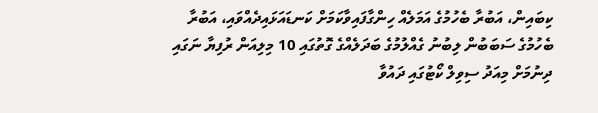ކިބައިން، އަބުރާ ބެހުމުގެ އަމަލެއް ހިންގާފައިވާކަމަށް ކަނޑައަޅައިދެއްވައި، އަބުރާ ބެހުމުގެ ސަބަބުން ލިބުނު ގެއްލުމުގެ ބަދަލެއްގެ ގޮތުގައި 10 މިލިއަން ރުފިޔާ ނަގައި ދިނުމަށް މިއަދު ސިވިލް ކޯޓުގައި ދައުވާ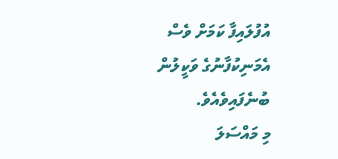އުފުލައިފާ ކަމަށް ވެސް އެމަނިކުފާނުގެ ވަކީލުން ބުނެފައިވެއެވެ.
މި މައްސަލަ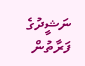ނަޝީދުގެ ފަރާތުން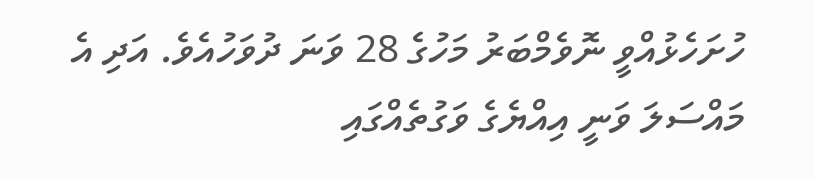ހުށަހެޅުއްވީ ނޮވެމްބަރު މަހުގެ 28 ވަނަ ދުވަހުއެވެ. އަދި އެ މައްސަލަ ވަނީ އިއްޔެގެ ވަގުތެއްގައި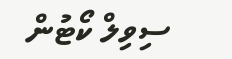ސިވިލް ކޯޓުން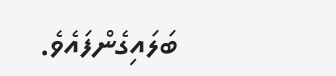ބަލައިގެންފައެވެ.